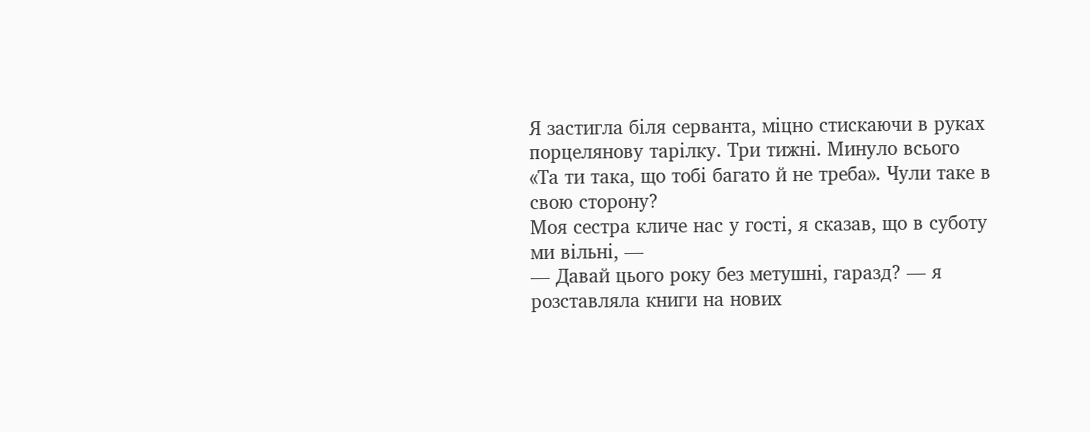Я застигла біля сервантa, міцно стискаючи в руках порцелянову тарілку. Три тижні. Минуло всього
«Та ти така, що тобі багато й не треба». Чули таке в свою сторону?
Моя сестра кличе нас у гості, я сказав, що в суботу ми вільні, —
— Давай цього року без метушні, гаразд? — я розставляла книги на нових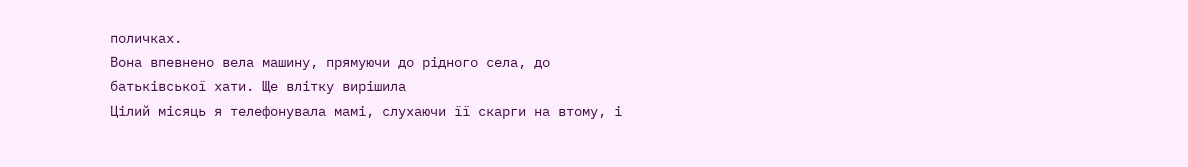поличках.
Вона впевнено вела машину, прямуючи до рідного села, до батьківської хати. Ще влітку вирішила
Цілий місяць я телефонувала мамі, слухаючи її скарги на втому, і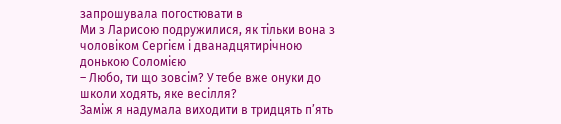запрошувала погостювати в
Ми з Ларисою подружилися, як тільки вона з чоловіком Сергієм і дванадцятирічною донькою Соломією
– Любо, ти що зовсім? У тебе вже онуки до школи ходять, яке весілля?
Заміж я надумала виходити в тридцять п’ять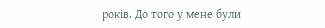років. До того у мене були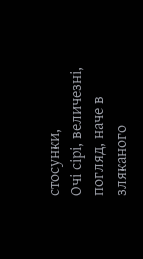стосунки,
Очі сірі, величезні, погляд, наче в зляканого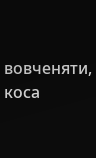вовченяти, коса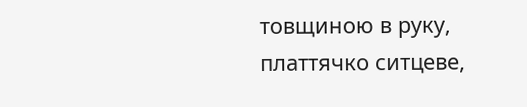товщиною в руку, платтячко ситцеве,